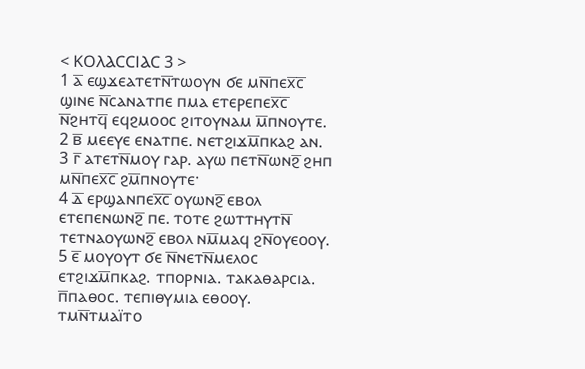< ⲔⲞⲖⲀⲤⲤⲒⲀⲤ 3 >
1 ⲁ̅ ⲉϣϫⲉⲁⲧⲉⲧⲛ̅ⲧⲱⲟⲩⲛ ϭⲉ ⲙⲛ̅ⲡⲉⲭ̅ⲥ̅ ϣⲓⲛⲉ ⲛ̅ⲥⲁⲛⲁⲧⲡⲉ ⲡⲙⲁ ⲉⲧⲉⲣⲉⲡⲉⲭ̅ⲥ̅ ⲛ̅ϩⲏⲧϥ̅ ⲉϥϩⲙⲟⲟⲥ ϩⲓⲧⲟⲩⲛⲁⲙ ⲙ̅ⲡⲛⲟⲩⲧⲉ.
2 ⲃ̅ ⲙⲉⲉⲩⲉ ⲉⲛⲁⲧⲡⲉ. ⲛⲉⲧϩⲓϫⲙ̅ⲡⲕⲁϩ ⲁⲛ.
3 ⲅ̅ ⲁⲧⲉⲧⲛ̅ⲙⲟⲩ ⲅⲁⲣ. ⲁⲩⲱ ⲡⲉⲧⲛ̅ⲱⲛϩ̅ ϩⲏⲡ ⲙⲛ̅ⲡⲉⲭ̅ⲥ̅ ϩⲙ̅ⲡⲛⲟⲩⲧⲉ·
4 ⲇ̅ ⲉⲣϣⲁⲛⲡⲉⲭ̅ⲥ̅ ⲟⲩⲱⲛϩ̅ ⲉⲃⲟⲗ ⲉⲧⲉⲡⲉⲛⲱⲛϩ̅ ⲡⲉ. ⲧⲟⲧⲉ ϩⲱⲧⲧⲏⲩⲧⲛ̅ ⲧⲉⲧⲛⲁⲟⲩⲱⲛϩ̅ ⲉⲃⲟⲗ ⲛⲙ̅ⲙⲁϥ ϩⲛ̅ⲟⲩⲉⲟⲟⲩ.
5 ⲉ̅ ⲙⲟⲩⲟⲩⲧ ϭⲉ ⲛ̅ⲛⲉⲧⲛ̅ⲙⲉⲗⲟⲥ ⲉⲧϩⲓϫⲙ̅ⲡⲕⲁϩ. ⲧⲡⲟⲣⲛⲓⲁ. ⲧⲁⲕⲁⲑⲁⲣⲥⲓⲁ. ⲡ̅ⲡⲁⲑⲟⲥ. ⲧⲉⲡⲓⲑⲩⲙⲓⲁ ⲉⲑⲟⲟⲩ. ⲧⲙⲛ̅ⲧⲙⲁⲓ̈ⲧⲟ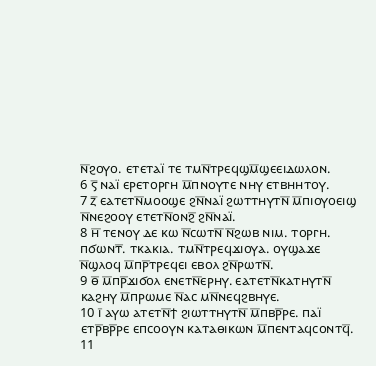ⲛ̅ϩⲟⲩⲟ. ⲉⲧⲉⲧⲁⲓ̈ ⲧⲉ ⲧⲙⲛ̅ⲧⲣⲉϥϣⲙ̅ϣⲉⲉⲓⲇⲱⲗⲟⲛ.
6 ⲋ̅ ⲛⲁⲓ̈ ⲉⲣⲉⲧⲟⲣⲅⲏ ⲙ̅ⲡⲛⲟⲩⲧⲉ ⲛⲏⲩ ⲉⲧⲃⲏⲏⲧⲟⲩ.
7 ⲍ̅ ⲉⲁⲧⲉⲧⲛ̅ⲙⲟⲟϣⲉ ϩⲛ̅ⲛⲁⲓ̈ ϩⲱⲧⲧⲏⲩⲧⲛ̅ ⲙ̅ⲡⲓⲟⲩⲟⲉⲓϣ ⲛ̅ⲛⲉϩⲟⲟⲩ ⲉⲧⲉⲧⲛ̅ⲟⲛϩ̅ ϩⲛ̅ⲛⲁⲓ̈.
8 ⲏ̅ ⲧⲉⲛⲟⲩ ⲇⲉ ⲕⲱ ⲛ̅ⲥⲱⲧⲛ̅ ⲛ̅ϩⲱⲃ ⲛⲓⲙ. ⲧⲟⲣⲅⲏ. ⲡϭⲱⲛⲧ̅. ⲧⲕⲁⲕⲓⲁ. ⲧⲙⲛ̅ⲧⲣⲉϥϫⲓⲟⲩⲁ. ⲟⲩϣⲁϫⲉ ⲛ̅ϣⲗⲟϥ ⲙ̅ⲡⲣ̅ⲧⲣⲉϥⲉⲓ ⲉⲃⲟⲗ ϩⲛ̅ⲣⲱⲧⲛ̅.
9 ⲑ̅ ⲙ̅ⲡⲣ̅ϫⲓϭⲟⲗ ⲉⲛⲉⲧⲛ̅ⲉⲣⲏⲩ. ⲉⲁⲧⲉⲧⲛ̅ⲕⲁⲧⲏⲩⲧⲛ̅ ⲕⲁϩⲏⲩ ⲙ̅ⲡⲣⲱⲙⲉ ⲛ̅ⲁⲥ ⲙⲛ̅ⲛⲉϥϩⲃⲏⲩⲉ.
10 ⲓ̅ ⲁⲩⲱ ⲁⲧⲉⲧⲛ̅ϯ ϩⲓⲱⲧⲧⲏⲩⲧⲛ̅ ⲙ̅ⲡⲃⲣ̅ⲣⲉ. ⲡⲁⲓ̈ ⲉⲧⲣ̅ⲃⲣ̅ⲣⲉ ⲉⲡⲥⲟⲟⲩⲛ ⲕⲁⲧⲁⲑⲓⲕⲱⲛ ⲙ̅ⲡⲉⲛⲧⲁϥⲥⲟⲛⲧϥ̅.
11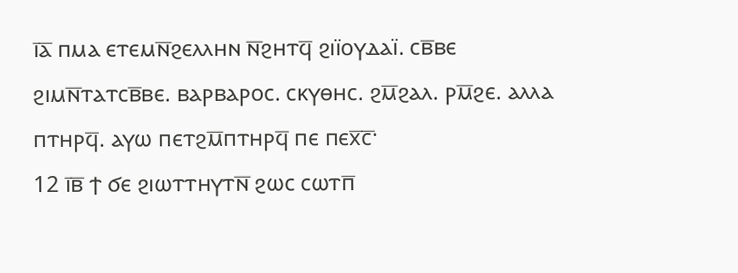ⲓ̅ⲁ̅ ⲡⲙⲁ ⲉⲧⲉⲙⲛ̅ϩⲉⲗⲗⲏⲛ ⲛ̅ϩⲏⲧϥ̅ ϩⲓⲓ̈ⲟⲩⲇⲁⲓ̈. ⲥⲃ̅ⲃⲉ ϩⲓⲙⲛ̅ⲧⲁⲧⲥⲃ̅ⲃⲉ. ⲃⲁⲣⲃⲁⲣⲟⲥ. ⲥⲕⲩⲑⲏⲥ. ϩⲙ̅ϩⲁⲗ. ⲣⲙ̅ϩⲉ. ⲁⲗⲗⲁ ⲡⲧⲏⲣϥ̅. ⲁⲩⲱ ⲡⲉⲧϩⲙ̅ⲡⲧⲏⲣϥ̅ ⲡⲉ ⲡⲉⲭ̅ⲥ̅·
12 ⲓ̅ⲃ̅ ϯ ϭⲉ ϩⲓⲱⲧⲧⲏⲩⲧⲛ̅ ϩⲱⲥ ⲥⲱⲧⲡ̅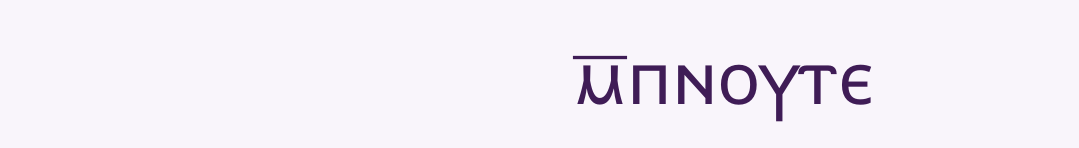ⲙ̅ⲡⲛⲟⲩⲧⲉ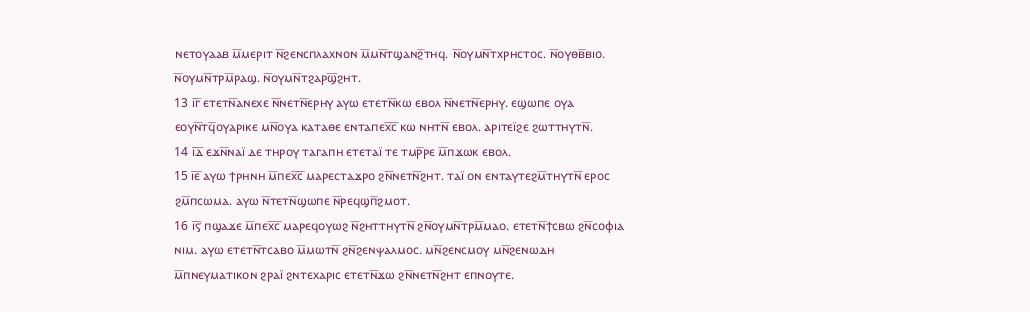ⲛⲉⲧⲟⲩⲁⲁⲃ ⲙ̅ⲙⲉⲣⲓⲧ ⲛ̅ϩⲉⲛⲥⲡⲗⲁⲭⲛⲟⲛ ⲙ̅ⲙⲛ̅ⲧϣⲁⲛϩ̅ⲧⲏϥ. ⲛ̅ⲟⲩⲙⲛ̅ⲧⲭⲣⲏⲥⲧⲟⲥ. ⲛ̅ⲟⲩⲑⲃ̅ⲃⲓⲟ. ⲛ̅ⲟⲩⲙⲛ̅ⲧⲣⲙ̅ⲣⲁϣ. ⲛ̅ⲟⲩⲙⲛ̅ⲧϩⲁⲣϣ̅ϩⲏⲧ.
13 ⲓ̅ⲅ̅ ⲉⲧⲉⲧⲛ̅ⲁⲛⲉⲭⲉ ⲛ̅ⲛⲉⲧⲛ̅ⲉⲣⲏⲩ ⲁⲩⲱ ⲉⲧⲉⲧⲛ̅ⲕⲱ ⲉⲃⲟⲗ ⲛ̅ⲛⲉⲧⲛ̅ⲉⲣⲏⲩ. ⲉϣⲱⲡⲉ ⲟⲩⲁ ⲉⲟⲩⲛ̅ⲧϥ̅ⲟⲩⲁⲣⲓⲕⲉ ⲙⲛ̅ⲟⲩⲁ ⲕⲁⲧⲁⲑⲉ ⲉⲛⲧⲁⲡⲉⲭ̅ⲥ̅ ⲕⲱ ⲛⲏⲧⲛ̅ ⲉⲃⲟⲗ. ⲁⲣⲓⲧⲉⲓ̈ϩⲉ ϩⲱⲧⲧⲏⲩⲧⲛ̅.
14 ⲓ̅ⲇ̅ ⲉϫⲛ̅ⲛⲁⲓ̈ ⲇⲉ ⲧⲏⲣⲟⲩ ⲧⲁⲅⲁⲡⲏ ⲉⲧⲉⲧⲁⲓ̈ ⲧⲉ ⲧⲙⲣ̅ⲣⲉ ⲙ̅ⲡϫⲱⲕ ⲉⲃⲟⲗ.
15 ⲓ̅ⲉ̅ ⲁⲩⲱ ϯⲣⲏⲛⲏ ⲙ̅ⲡⲉⲭ̅ⲥ̅ ⲙⲁⲣⲉⲥⲧⲁϫⲣⲟ ϩⲛ̅ⲛⲉⲧⲛ̅ϩⲏⲧ. ⲧⲁⲓ̈ ⲟⲛ ⲉⲛⲧⲁⲩⲧⲉϩⲙ̅ⲧⲏⲩⲧⲛ̅ ⲉⲣⲟⲥ ϩⲙ̅ⲡⲥⲱⲙⲁ. ⲁⲩⲱ ⲛ̅ⲧⲉⲧⲛ̅ϣⲱⲡⲉ ⲛ̅ⲣⲉϥϣⲡ̅ϩⲙⲟⲧ.
16 ⲓ̅ⲋ̅ ⲡϣⲁϫⲉ ⲙ̅ⲡⲉⲭ̅ⲥ̅ ⲙⲁⲣⲉϥⲟⲩⲱϩ ⲛ̅ϩⲏⲧⲧⲏⲩⲧⲛ̅ ϩⲛ̅ⲟⲩⲙⲛ̅ⲧⲣⲙ̅ⲙⲁⲟ. ⲉⲧⲉⲧⲛ̅ϯⲥⲃⲱ ϩⲛ̅ⲥⲟⲫⲓⲁ ⲛⲓⲙ. ⲁⲩⲱ ⲉⲧⲉⲧⲛ̅ⲧⲥⲁⲃⲟ ⲙ̅ⲙⲱⲧⲛ̅ ϩⲛ̅ϩⲉⲛⲯⲁⲗⲙⲟⲥ. ⲙⲛ̅ϩⲉⲛⲥⲙⲟⲩ ⲙⲛ̅ϩⲉⲛⲱⲇⲏ ⲙ̅ⲡⲛⲉⲩⲙⲁⲧⲓⲕⲟⲛ ϩⲣⲁⲓ̈ ϩⲛⲧⲉⲭⲁⲣⲓⲥ ⲉⲧⲉⲧⲛ̅ϫⲱ ϩⲛ̅ⲛⲉⲧⲛ̅ϩⲏⲧ ⲉⲡⲛⲟⲩⲧⲉ.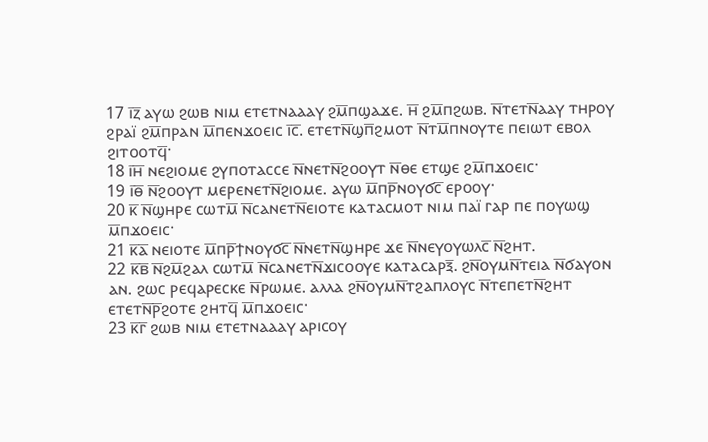17 ⲓ̅ⲍ̅ ⲁⲩⲱ ϩⲱⲃ ⲛⲓⲙ ⲉⲧⲉⲧⲛⲁⲁⲁⲩ ϩⲙ̅ⲡϣⲁϫⲉ. ⲏ̅ ϩⲙ̅ⲡϩⲱⲃ. ⲛ̅ⲧⲉⲧⲛ̅ⲁⲁⲩ ⲧⲏⲣⲟⲩ ϩⲣⲁⲓ̈ ϩⲙ̅ⲡⲣⲁⲛ ⲙ̅ⲡⲉⲛϫⲟⲉⲓⲥ ⲓ̅ⲥ̅. ⲉⲧⲉⲧⲛ̅ϣⲡ̅ϩⲙⲟⲧ ⲛ̅ⲧⲙ̅ⲡⲛⲟⲩⲧⲉ ⲡⲉⲓⲱⲧ ⲉⲃⲟⲗ ϩⲓⲧⲟⲟⲧϥ̅·
18 ⲓ̅ⲏ̅ ⲛⲉϩⲓⲟⲙⲉ ϩⲩⲡⲟⲧⲁⲥⲥⲉ ⲛ̅ⲛⲉⲧⲛ̅ϩⲟⲟⲩⲧ ⲛ̅ⲑⲉ ⲉⲧϣⲉ ϩⲙ̅ⲡϫⲟⲉⲓⲥ·
19 ⲓ̅ⲑ̅ ⲛ̅ϩⲟⲟⲩⲧ ⲙⲉⲣⲉⲛⲉⲧⲛ̅ϩⲓⲟⲙⲉ. ⲁⲩⲱ ⲙ̅ⲡⲣ̅ⲛⲟⲩϭⲥ̅ ⲉⲣⲟⲟⲩ·
20 ⲕ̅ ⲛ̅ϣⲏⲣⲉ ⲥⲱⲧⲙ̅ ⲛ̅ⲥⲁⲛⲉⲧⲛ̅ⲉⲓⲟⲧⲉ ⲕⲁⲧⲁⲥⲙⲟⲧ ⲛⲓⲙ ⲡⲁⲓ̈ ⲅⲁⲣ ⲡⲉ ⲡⲟⲩⲱϣ ⲙ̅ⲡϫⲟⲉⲓⲥ·
21 ⲕ̅ⲁ̅ ⲛⲉⲓⲟⲧⲉ ⲙ̅ⲡⲣ̅ϯⲛⲟⲩϭⲥ̅ ⲛ̅ⲛⲉⲧⲛ̅ϣⲏⲣⲉ ϫⲉ ⲛ̅ⲛⲉⲩⲟⲩⲱⲗⲥ̅ ⲛ̅ϩⲏⲧ.
22 ⲕ̅ⲃ̅ ⲛ̅ϩⲙ̅ϩⲁⲗ ⲥⲱⲧⲙ̅ ⲛ̅ⲥⲁⲛⲉⲧⲛ̅ϫⲓⲥⲟⲟⲩⲉ ⲕⲁⲧⲁⲥⲁⲣⲝ̅. ϩⲛ̅ⲟⲩⲙⲛ̅ⲧⲉⲓⲁ ⲛ̅ϭⲁⲩⲟⲛ ⲁⲛ. ϩⲱⲥ ⲣⲉϥⲁⲣⲉⲥⲕⲉ ⲛ̅ⲣⲱⲙⲉ. ⲁⲗⲗⲁ ϩⲛ̅ⲟⲩⲙⲛ̅ⲧϩⲁⲡⲗⲟⲩⲥ ⲛ̅ⲧⲉⲡⲉⲧⲛ̅ϩⲏⲧ ⲉⲧⲉⲧⲛ̅ⲣ̅ϩⲟⲧⲉ ϩⲏⲧϥ̅ ⲙ̅ⲡϫⲟⲉⲓⲥ·
23 ⲕ̅ⲅ̅ ϩⲱⲃ ⲛⲓⲙ ⲉⲧⲉⲧⲛⲁⲁⲁⲩ ⲁⲣⲓⲥⲟⲩ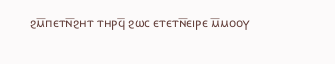ϩⲙ̅ⲡⲉⲧⲛ̅ϩⲏⲧ ⲧⲏⲣϥ̅ ϩⲱⲥ ⲉⲧⲉⲧⲛ̅ⲉⲓⲣⲉ ⲙ̅ⲙⲟⲟⲩ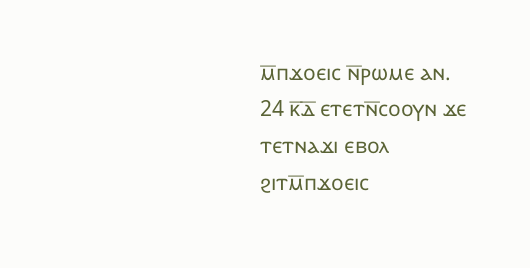ⲙ̅ⲡϫⲟⲉⲓⲥ ⲛ̅ⲣⲱⲙⲉ ⲁⲛ.
24 ⲕ̅ⲇ̅ ⲉⲧⲉⲧⲛ̅ⲥⲟⲟⲩⲛ ϫⲉ ⲧⲉⲧⲛⲁϫⲓ ⲉⲃⲟⲗ ϩⲓⲧⲙ̅ⲡϫⲟⲉⲓⲥ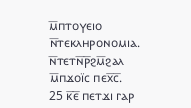ⲙ̅ⲡⲧⲟⲩⲉⲓⲟ ⲛ̅ⲧⲉⲕⲗⲏⲣⲟⲛⲟⲙⲓⲁ. ⲛ̅ⲧⲉⲧⲛ̅ⲣ̅ϩⲙ̅ϩⲁⲗ ⲙ̅ⲡϫⲟⲓ̈ⲥ ⲡⲉⲭ̅ⲥ̅.
25 ⲕ̅ⲉ̅ ⲡⲉⲧϫⲓ ⲅⲁⲣ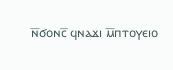ⲛ̅ϭⲟⲛⲥ̅ ϥⲛⲁϫⲓ ⲙ̅ⲡⲧⲟⲩⲉⲓⲟ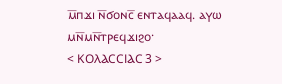ⲙ̅ⲡϫⲓ ⲛ̅ϭⲟⲛⲥ̅ ⲉⲛⲧⲁϥⲁⲁϥ. ⲁⲩⲱ ⲙⲛ̅ⲙⲛ̅ⲧⲣⲉϥϫⲓϩⲟ·
< ⲔⲞⲖⲀⲤⲤⲒⲀⲤ 3 >